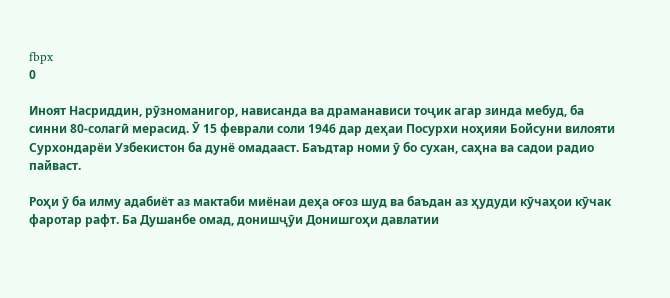fbpx
0

Иноят Насриддин, рӯзноманигор, нависанда ва драманависи тоҷик агар зинда мебуд, ба синни 80-солагӣ мерасид. Ӯ 15 феврали соли 1946 дар деҳаи Посурхи ноҳияи Бойсуни вилояти Сурхондарёи Узбекистон ба дунё омадааст. Баъдтар номи ӯ бо сухан, саҳна ва садои радио пайваст.

Роҳи ӯ ба илму адабиёт аз мактаби миёнаи деҳа оғоз шуд ва баъдан аз ҳудуди кӯчаҳои кӯчак фаротар рафт. Ба Душанбе омад, донишҷӯи Донишгоҳи давлатии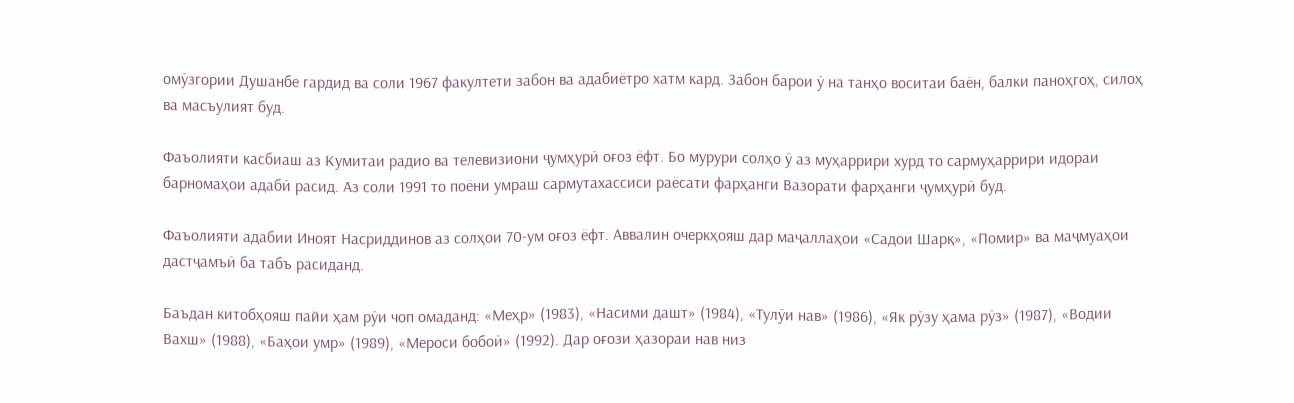омӯзгории Душанбе гардид ва соли 1967 факултети забон ва адабиётро хатм кард. Забон барои ӯ на танҳо воситаи баён, балки паноҳгоҳ, силоҳ ва масъулият буд.

Фаъолияти касбиаш аз Кумитаи радио ва телевизиони ҷумҳурӣ оғоз ёфт. Бо мурури солҳо ӯ аз муҳаррири хурд то сармуҳаррири идораи барномаҳои адабӣ расид. Аз соли 1991 то поёни умраш сармутахассиси раёсати фарҳанги Вазорати фарҳанги ҷумҳурӣ буд.

Фаъолияти адабии Иноят Насриддинов аз солҳои 70-ум оғоз ёфт. Аввалин очеркҳояш дар маҷаллаҳои «Садои Шарқ», «Помир» ва маҷмуаҳои дастҷамъӣ ба табъ расиданд.

Баъдан китобҳояш пайи ҳам рӯи чоп омаданд: «Меҳр» (1983), «Насими дашт» (1984), «Тулӯи нав» (1986), «Як рӯзу ҳама рӯз» (1987), «Водии Вахш» (1988), «Баҳои умр» (1989), «Мероси бобоӣ» (1992). Дар оғози ҳазораи нав низ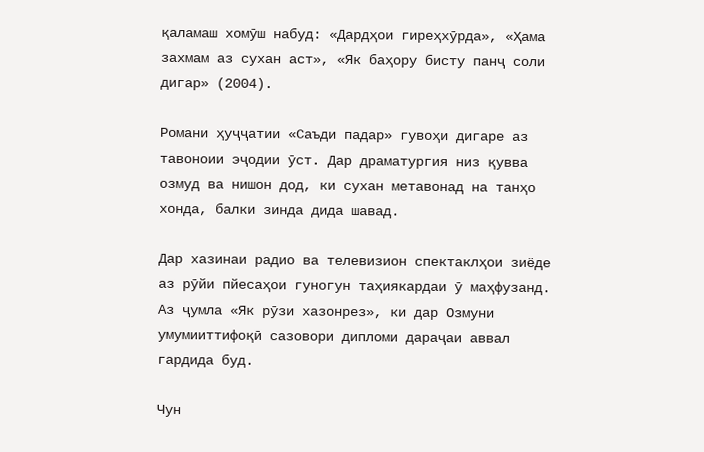қаламаш хомӯш набуд: «Дардҳои гиреҳхӯрда», «Ҳама захмам аз сухан аст», «Як баҳору бисту панҷ соли дигар» (2004).

Романи ҳуҷҷатии «Саъди падар» гувоҳи дигаре аз тавоноии эҷодии ӯст. Дар драматургия низ қувва озмуд ва нишон дод, ки сухан метавонад на танҳо хонда, балки зинда дида шавад.

Дар хазинаи радио ва телевизион спектаклҳои зиёде аз рӯйи пйесаҳои гуногун таҳиякардаи ӯ маҳфузанд. Аз ҷумла «Як рӯзи хазонрез», ки дар Озмуни умумииттифоқӣ сазовори дипломи дараҷаи аввал гардида буд.

Чун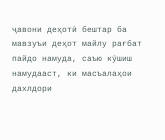ҷавони деҳотӣ бештар ба мавзуъи деҳот майлу рағбат пайдо намуда, саъю кӯшиш намудааст, ки масъалаҳои дахлдори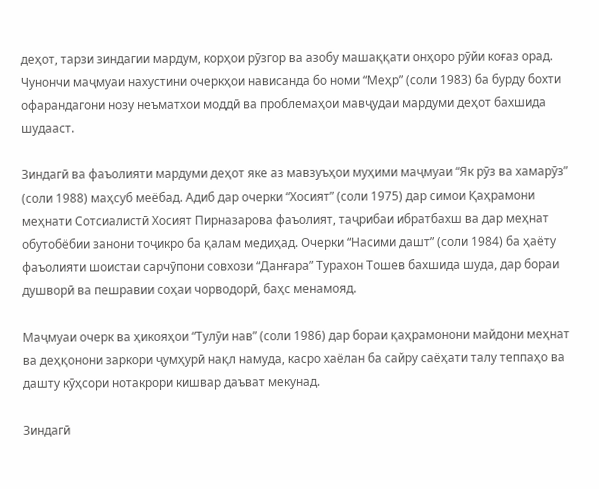деҳот, тарзи зиндагии мардум, корҳои рӯзгор ва азобу машаққати онҳоро рӯйи коғаз орад. Чунончи маҷмуаи нахустини очеркҳои нависанда бо номи “Меҳр” (соли 1983) ба бурду бохти офарандагони нозу неъматхои моддӣ ва проблемаҳои мавҷудаи мардуми деҳот бахшида шудааст.

Зиндагӣ ва фаъолияти мардуми деҳот яке аз мавзуъҳои муҳими маҷмуаи “Як рӯз ва хамарӯз” (соли 1988) маҳсуб меёбад. Адиб дар очерки “Хосият” (соли 1975) дар симои Қаҳрамони меҳнати Сотсиалистӣ Хосият Пирназарова фаъолият, таҷрибаи ибратбахш ва дар меҳнат обутобёбии занони тоҷикро ба қалам медиҳад. Очерки “Насими дашт” (соли 1984) ба ҳаёту фаъолияти шоистаи сарчӯпони совхози “Данғара” Турахон Тошев бахшида шуда, дар бораи душворӣ ва пешравии соҳаи чорводорӣ, баҳс менамояд.

Маҷмуаи очерк ва ҳикояҳои “Тулӯи нав” (соли 1986) дар бораи қаҳрамонони майдони меҳнат ва деҳқонони заркори ҷумҳурӣ нақл намуда, касро хаёлан ба сайру саёҳати талу теппаҳо ва дашту кӯҳсори нотакрори кишвар даъват мекунад.

Зиндагӣ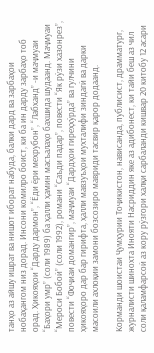танҳо аз айшу ишрат ва нишот иборат набуда, балки дард ва зарбаҳои нобаҳангом низ дорад. Инсони комилро боист, ки ба ин дарду зарбаҳо тоб орад. Ҳикояҳои “Дарду дармон”, “Ёди ёри мехрубон”, “Лабханд” -и маҷмуаи “Баҳори умр” (соли 1989) ба ҳалли ҳамин масъалаҳо бахшида шудаанд. Маҷмуаи “Мероси Бобоӣ” (соли 1992), романи “Саъди падар”, повести “Як рӯзи хазонрез”, повести “Фоҷиаи домангир”, маҷмуаи “Дардҳои гиреҳхӯрда” ва гулчини ҳикояҳоро дар бар гирифта, ҳалли мавзуъҳои мухталифи зиндагӣ ва дарки масоили ахлоқии замони бозсозиро мавриди тасвир қарор додаанд.

Корманди шоистаи Ҷумҳурии Тоҷикистон, нависанда, публисист, драмматург, журналисти шинохта Инояти Насриддин яке аз адибонест, ки тайи беш аз чил соли қаламфарсоӣ аз кору рӯзгори халқи сарбаланди кишвар 20 китобу 12 асари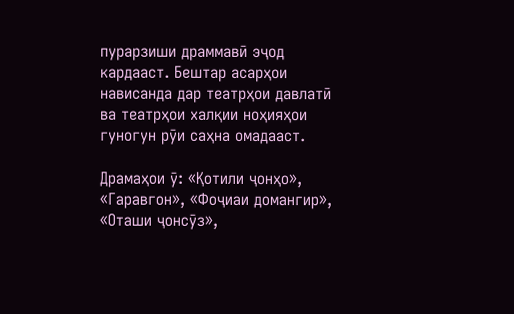пурарзиши драммавӣ эҷод кардааст. Бештар асарҳои нависанда дар театрҳои давлатӣ ва театрҳои халқии ноҳияҳои гуногун рӯи саҳна омадааст.

Драмаҳои ӯ: «Қотили ҷонҳо», «Гаравгон», «Фоҷиаи домангир», «Оташи ҷонсӯз»,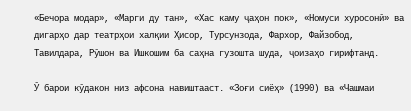«Бечора модар», «Марги ду тан», «Хас каму ҷаҳон пок», «Номуси хуросонӣ» ва дигарҳо дар театрҳои халқии Ҳисор, Турсунзода, Фархор, Файзобод, Тавилдара, Рӯшон ва Ишкошим ба саҳна гузошта шуда, ҷоизаҳо гирифтанд.

Ӯ барои кӯдакон низ афсона навиштааст. «Зоғи сиёҳ» (1990) ва «Чашмаи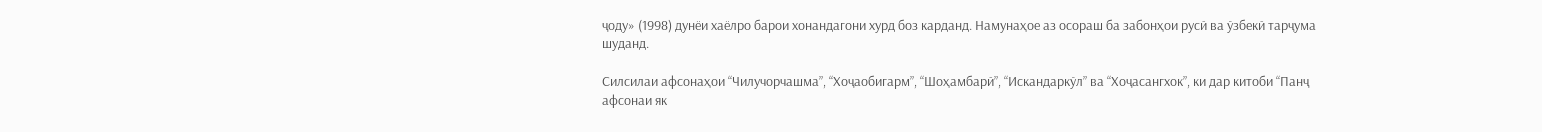ҷоду» (1998) дунёи хаёлро барои хонандагони хурд боз карданд. Намунаҳое аз осораш ба забонҳои русӣ ва ӯзбекӣ тарҷума шуданд.

Силсилаи афсонаҳои “Чилучорчашма”, “Хоҷаобигарм”, “Шоҳамбарӣ”, “Искандаркӯл” ва “Хоҷасангхок”, ки дар китоби “Панҷ афсонаи як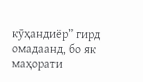кӯҳандиёр” гирд омадаанд, бо як маҳорати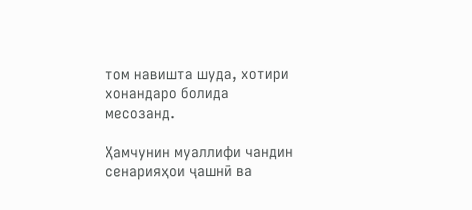том навишта шуда, хотири хонандаро болида месозанд.

Ҳамчунин муаллифи чандин сенарияҳои ҷашнӣ ва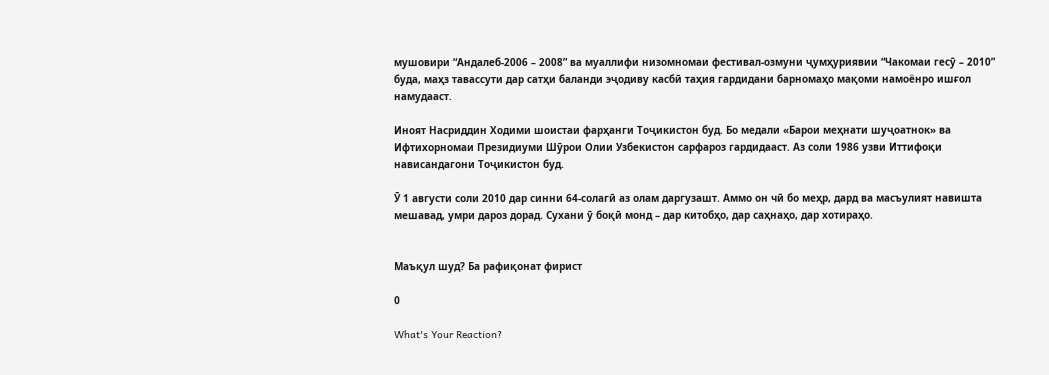мушовири “Андалеб-2006 – 2008” ва муаллифи низомномаи фестивал-озмуни ҷумҳуриявии “Чакомаи гесӯ – 2010” буда, маҳз тавассути дар сатҳи баланди эҷодиву касбӣ таҳия гардидани барномаҳо мақоми намоёнро ишғол намудааст.

Иноят Насриддин Ходими шоистаи фарҳанги Тоҷикистон буд. Бо медали «Барои меҳнати шуҷоатнок» ва Ифтихорномаи Президиуми Шӯрои Олии Узбекистон сарфароз гардидааст. Аз соли 1986 узви Иттифоқи нависандагони Тоҷикистон буд.

Ӯ 1 августи соли 2010 дар синни 64-солагӣ аз олам даргузашт. Аммо он чӣ бо меҳр, дард ва масъулият навишта мешавад, умри дароз дорад. Сухани ӯ боқӣ монд – дар китобҳо, дар саҳнаҳо, дар хотираҳо.


Маъқул шуд? Ба рафиқонат фирист

0

What's Your Reaction?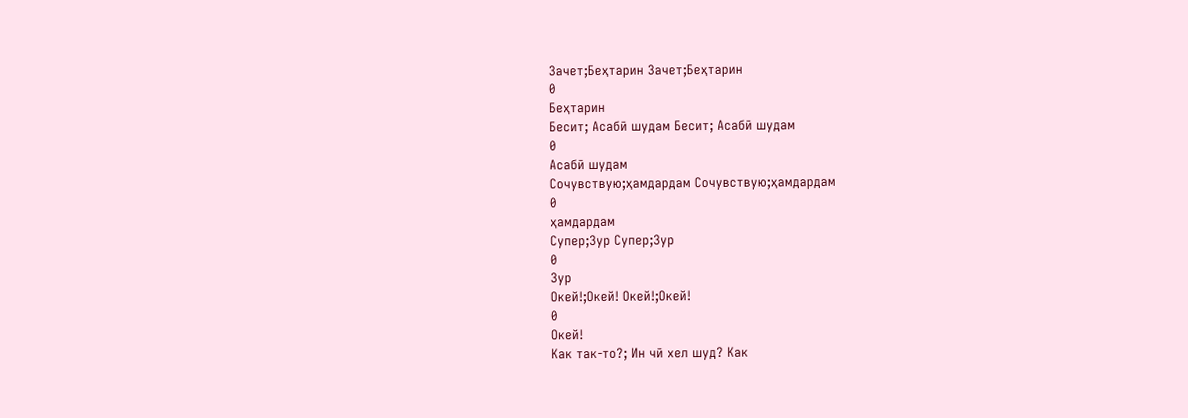Зачет;Беҳтарин Зачет;Беҳтарин
0
Беҳтарин
Бесит; Асабӣ шудам Бесит; Асабӣ шудам
0
Асабӣ шудам
Сочувствую;ҳамдардам Сочувствую;ҳамдардам
0
ҳамдардам
Супер;Зур Супер;Зур
0
Зур
Окей!;Окей! Окей!;Окей!
0
Окей!
Как так-то?; Ин чӣ хел шуд? Как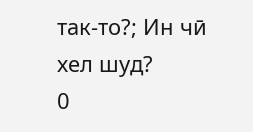так-то?; Ин чӣ хел шуд?
0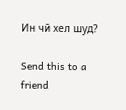Ин чӣ хел шуд?

Send this to a friend